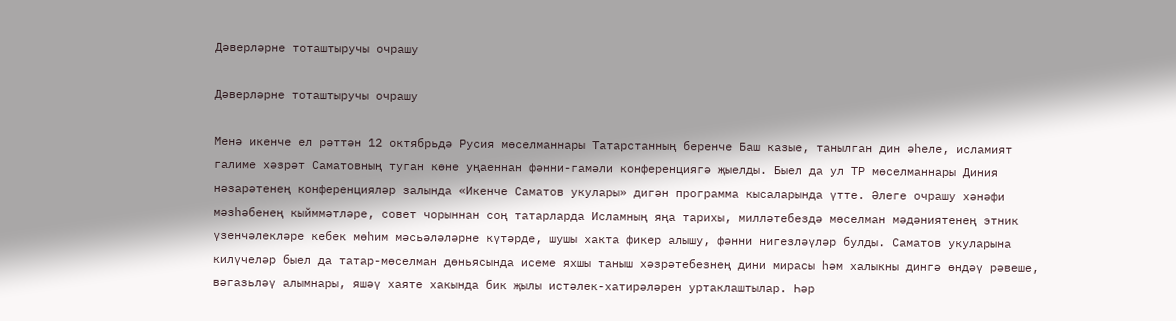Дәверләрне тоташтыручы очрашу

Дәверләрне тоташтыручы очрашу

Менә икенче ел рәттән 12 октябрьдә Русия мөселманнары Татарстанның беренче Баш казые, танылган дин әһеле, исламият галиме хәзрәт Саматовның туган көне уңаеннан фәнни-гамәли конференциягә җыелды. Быел да ул ТР мөселманнары Диния нәзарәтенең конференцияләр залында «Икенче Саматов укулары» дигән программа кысаларында үтте. Әлеге очрашу хәнәфи мәзһәбенең кыйммәтләре, совет чорыннан соң татарларда Исламның яңа тарихы, милләтебездә мөселман мәдәниятенең этник үзенчәлекләре кебек мөһим мәсьәләләрне күтәрде, шушы хакта фикер алышу, фәнни нигезләүләр булды. Саматов укуларына килүчеләр быел да татар-мөселман дөньясында исеме яхшы таныш хәзрәтебезнең дини мирасы һәм халыкны дингә өндәү рәвеше, вәгазьләү алымнары, яшәү хаяте хакында бик җылы истәлек-хатирәләрен уртаклаштылар. Һәр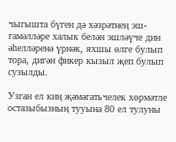чыгышта бүген дә хәзрәтнең эш-гамәлләре халык белән эшләүче дин әһелләренә үрнәк, яхшы өлге булып тора, дигән фикер кызыл җеп булып сузылды.

Узган ел киң җәмәгатьчелек хөрмәтле остазыбызның тууына 80 ел тулуны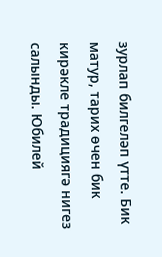зурлап билгеләп үтте. Бик матур, тарих өчен бик кирәкле традициягә нигез салынды. Юбилей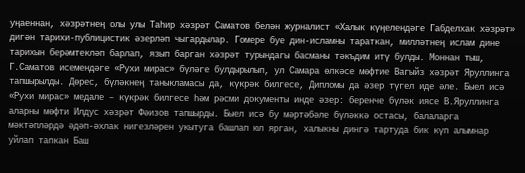уңаеннан, хәзрәтнең олы улы Таһир хәзрәт Саматов белән журналист «Халык күңелендәге Габделхак хәзрәт» дигән тарихи-публицистик әзерләп чыгардылар. Гомере буе дин-исламны тараткан, милләтнең ислам дине тарихын берәмтекләп барлап, язып барган хәзрәт турындагы басманы тәкъдим итү булды. Моннан тыш, Г.Саматов исемендәге «Рухи мирас» бүләге булдырылып, ул Самара өлкәсе мөфтие Вагыйз хәзрәт Яруллинга тапшырылды. Дөрес, бүләкнең таныкламасы да, күкрәк билгесе, Дипломы да әзер түгел иде әле. Быел исә «Рухи мирас» медале – күкрәк билгесе һәм рәсми документы инде әзер: беренче бүләк иясе В.Яруллинга аларны мөфти Илдус хәзрәт Фәизов тапшырды. Быел исә бу мәртәбәле бүләккә остасы, балаларга мәктәпләрдә әдәп-әхлак нигезләрен укытуга башлап юл ярган, халыкны дингә тартуда бик күп алымнар уйлап тапкан Баш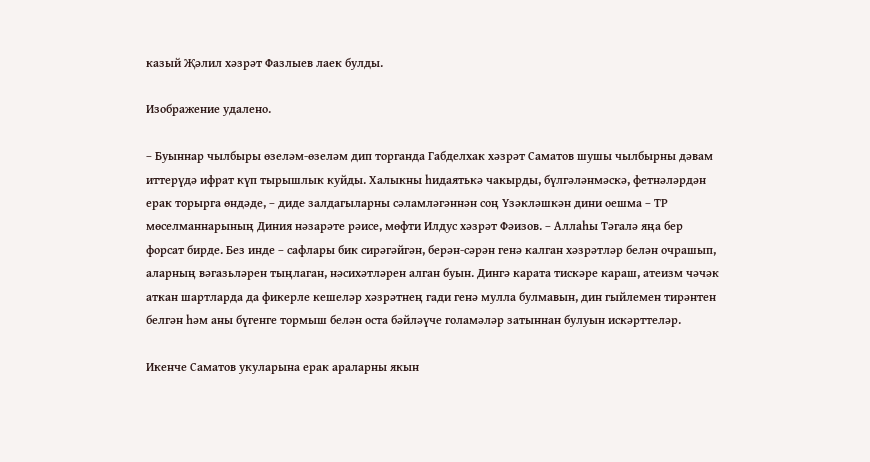казый Җәлил хәзрәт Фазлыев лаек булды.

Изображение удалено.

– Буыннар чылбыры өзеләм-өзеләм дип торганда Габделхак хәзрәт Саматов шушы чылбырны дәвам иттерүдә ифрат күп тырышлык куйды. Халыкны һидаятькә чакырды, бүлгәләнмәскә, фетнәләрдән ерак торырга өндәде, – диде залдагыларны сәламләгәннән соң Үзәкләшкән дини оешма – ТР мөселманнарының Диния нәзарәте рәисе, мөфти Илдус хәзрәт Фәизов. – Аллаһы Тәгалә яңа бер форсат бирде. Без инде – сафлары бик сирәгәйгән, берән-сәрән генә калган хәзрәтләр белән очрашып, аларның вәгазьләрен тыңлаган, нәсихәтләрен алган буын. Дингә карата тискәре караш, атеизм чәчәк аткан шартларда да фикерле кешеләр хәзрәтнең гади генә мулла булмавын, дин гыйлемен тирәнтен белгән һәм аны бүгенге тормыш белән оста бәйләүче голамәләр затыннан булуын искәрттеләр.

Икенче Саматов укуларына ерак араларны якын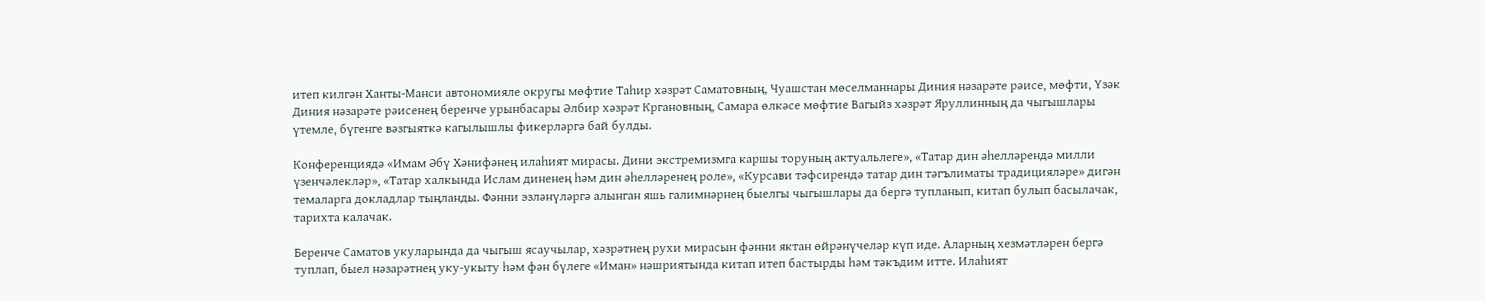итеп килгән Ханты-Манси автономияле округы мөфтие Таһир хәзрәт Саматовның, Чуашстан мөселманнары Диния нәзарәте рәисе, мөфти, Үзәк Диния нәзарәте рәисенең беренче урынбасары Әлбир хәзрәт Кргановның, Самара өлкәсе мөфтие Вагыйз хәзрәт Яруллинның да чыгышлары үтемле, бүгенге вәзгыяткә кагылышлы фикерләргә бай булды.

Конференциядә «Имам Әбү Хәнифәнең илаһият мирасы. Дини экстремизмга каршы торуның актуальлеге», «Татар дин әһелләрендә милли үзенчәлекләр», «Татар халкында Ислам диненең һәм дин әһелләренең роле», «Курсави тәфсирендә татар дин тәгълиматы традицияләре» дигән темаларга докладлар тыңланды. Фәнни эзләнүләргә алынган яшь галимнәрнең быелгы чыгышлары да бергә тупланып, китап булып басылачак, тарихта калачак.

Беренче Саматов укуларында да чыгыш ясаучылар, хәзрәтнең рухи мирасын фәнни яктан өйрәнүчеләр күп иде. Аларның хезмәтләрен бергә туплап, быел нәзарәтнең уку-укыту һәм фән бүлеге «Иман» нәшриятында китап итеп бастырды һәм тәкъдим итте. Илаһият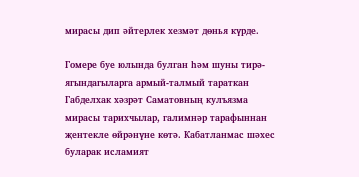мирасы дип әйтерлек хезмәт дөнья күрде.

Гомере буе юлында булган һәм шуны тирә-ягындагыларга армый-талмый тараткан Габделхак хәзрәт Саматовның кулъязма мирасы тарихчылар, галимнәр тарафыннан җентекле өйрәнүне көтә. Кабатланмас шәхес буларак исламият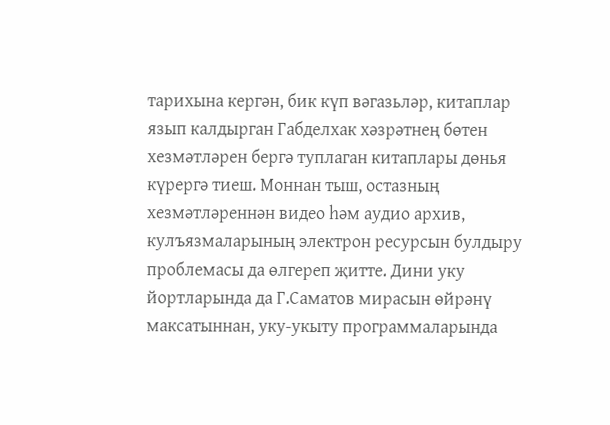тарихына кергән, бик күп вәгазьләр, китаплар язып калдырган Габделхак хәзрәтнең бөтен хезмәтләрен бергә туплаган китаплары дөнья күрергә тиеш. Моннан тыш, остазның хезмәтләреннән видео һәм аудио архив, кулъязмаларының электрон ресурсын булдыру проблемасы да өлгереп җитте. Дини уку йортларында да Г.Саматов мирасын өйрәнү максатыннан, уку-укыту программаларында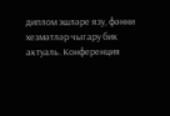диплом эшләре язу, фәнни хезмәтләр чыгару бик актуаль. Конференция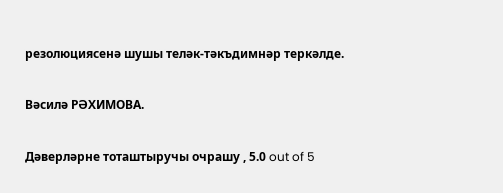резолюциясенә шушы теләк-тәкъдимнәр теркәлде.

Вәсилә РӘХИМОВА.

Дәверләрне тоташтыручы очрашу , 5.0 out of 5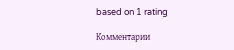based on 1 rating

Комментарии